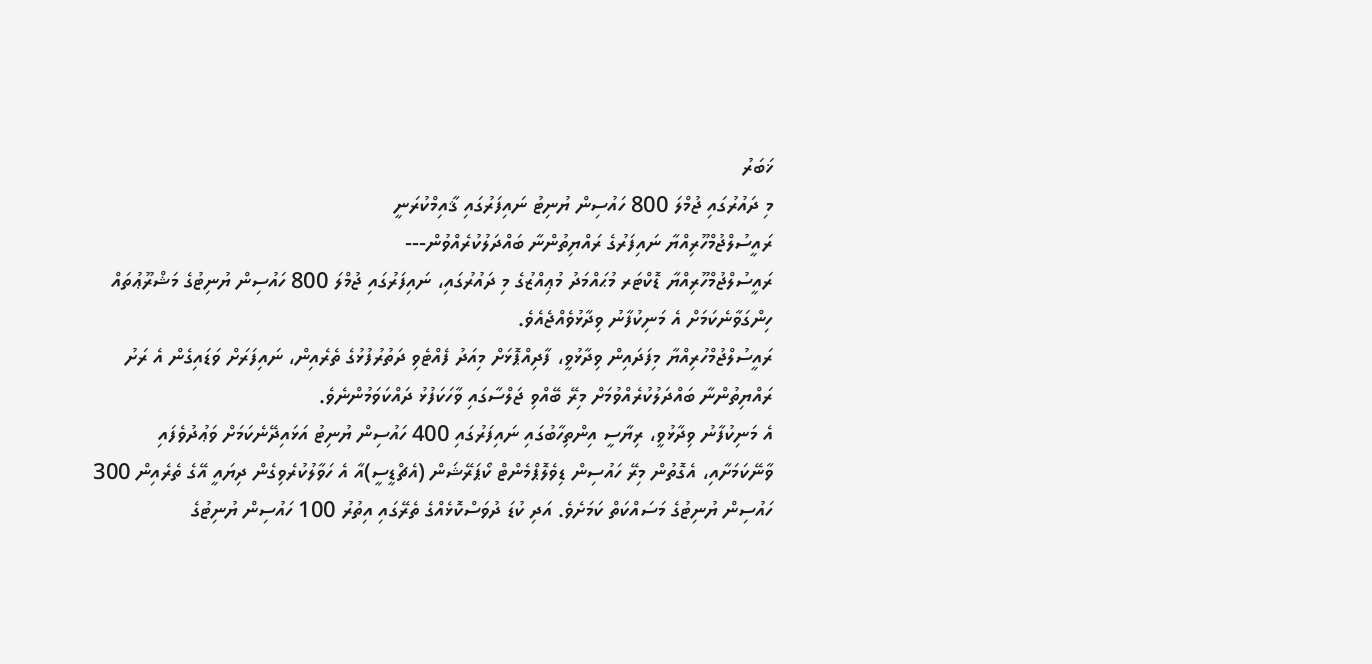ޚަބަރު
މި ދައުރުގައި ޖުމްލަ 800 ހައުސިން ޔުނިޓު ނައިފަރުގައި ޤާއިމްކުރަނީ
ރައީސުލްޖުމްހޫރިއްޔާ ނައިފަރުގެ ރައްޔިތުންނާ ބައްދަލުކުރެއްވުން---
ރައީސުލްޖުމްހޫރިއްޔާ ޑޮކްޓަރ މުޙައްމަދު މުޢިއްޒުގެ މި ދައުރުގައި، ނައިފަރުގައި ޖުމްލަ 800 ހައުސިން ޔުނިޓުގެ މަޝްރޫޢުތައް ހިންގަވާނެކަމަށް އެ މަނިކުފާނު ވިދާޅުވެއްޖެއެވެ.
ރައީސުލްޖުމްހުރިއްޔާ މިފަދައިން ވިދާޅުވީ، ފާދިއްޕޮޅަށް މިއަދު ފެއްޓެވި ދަތުރުފުޅުގެ ތެރެއިން، ނައިފަރަށް ވަޑައިގެން އެ ރަށު ރައްޔިތުންނާ ބައްދަލުކުރެއްވުމަށް މިރޭ ބޭއްވި ޖަލްސާގައި ވާހަކަފުޅު ދައްކަވަމުންނެވެ.
އެ މަނިކުފާނު ވިދާޅުވީ، ރިޔާސީ އިންތިހާބުގައި ނައިފަރުގައި 400 ހައުސިން ޔުނިޓު އަޅައިދޭނެކަމަށް ވަޢުދުވެފައި ވާނޭކަމަށާއި، އެގޮތުން މިރޭ ހައުސިން ޑިވެލޮޕްމެންޓް ކޯޕަރޭޝަން (އެޗްޑީސީ)އާ އެ ހަވާލުކުރެވިގެން ދިޔައީ އޭގެ ތެރެއިން 300 ހައުސިން ޔުނިޓުގެ މަސައްކަތް ކަމަށެވެ. އަދި ކުޑަ ދުވަސްކޮޅެއްގެ ތެރޭގައި އިތުރު 100 ހައުސިން ޔުނިޓުގެ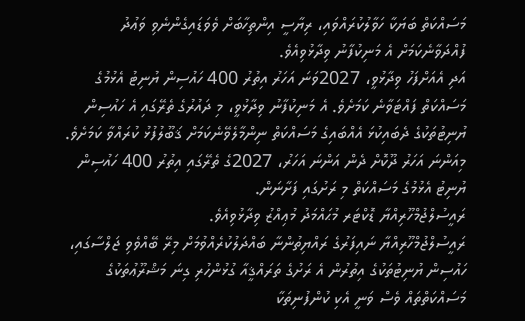މަސައްކަތް ބަޔަކާ ހަވާލުކުރައްވައި، ރިޔާސީ އިންތިހާބަށް ވެވަޑައިގެންނެވި ވަޢުދު ފުއްދަވާނެކަމަށް އެ މަނިކުފާނު ވިދާޅުވިއެވެ.
އަދި އެއަށްފަހު ވިދާޅުވީ، 2027ވަނަ އަހަރު އިތުރު 400 ހައުސިން ޔުނިޓު އެޅުމުގެ މަސައްކަތް ފައްޓަވާނެ ކަމަށެވެ. އެ މަނިކުފާނު ވިދާޅުވީ، މި ދައުރުގެ ތެރޭގައި އެ ހައުސިން ޔުނިޓުތަކުގެ ދެބައިކުޅަ އެއްބައިގެ މަސައްކަތް ނިންމާލެވޭނެކަމަށް ޤަބޫލުފުޅު ކުރައްވާ ކަމަށެވެ.
މިއަންނަ އަހަރު ދޫކޮށް ދެން އަންނަ އަހަރު، 2027ގެ ތެރޭގައި އިތުރު 400 ހައުސިން ޔުނިޓު އެޅުމުގެ މަސައްކަތް މި ރަށުގައި ފަށާނަން.
ރައީސުލްޖުމްހޫރިއްޔާ ޑޮކްޓަރ މުޙައްމަދު މުޢިއްޒު ވިދާޅުވިއެވެ.
ރައީސުލްޖުމްހޫރިއްޔާ ނައިފަރުގެ ރައްޔިތުންނާ ބައްދަލުކުރެއްވުމަށް މިރޭ ބޭއްވެވި ޖަލްސާގައި، ހައުސިން ޔުނިޓުތަކުގެ އިތުރުން އެ ރަށުގެ ތަރައްޤީއާ ގުޅުންހުރި ގިނަ މަޝްރޫޢުތަކުގެ މަސައްކަތްތައް ވެސް ވަނީ އެކި ކުންފުނިތަކާ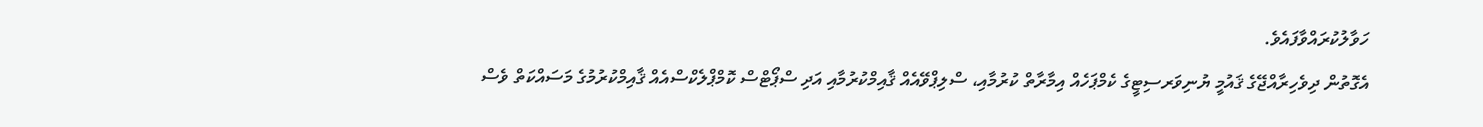ހަވާލުކުރައްވާފައެވެ.
އެގޮތުން ދިވެހިރާއްޖޭގެ ޤައުމީ ޔުނިވަރސިޓީގެ ކެމްޕަހެއް އިމާރާތް ކުރުމާއި، ސްލިޕްވޭއެއް ޤާއިމްކުރުމާއި އަދި ސްޕޯޓްސް ކޮމްޕްލެކްސްއެއް ޤާއިމްކުރުމުގެ މަސައްކަތް ވެސް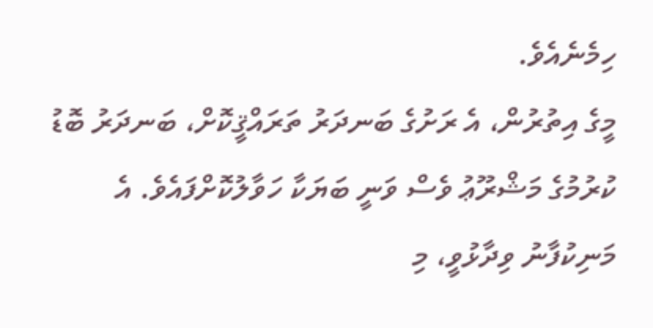ހިމެނެއެވެ.
މީގެ އިތުރުން، އެ ރަށުގެ ބަނދަރު ތަރައްޤީކޮށް، ބަނދަރު ބޮޑު ކުރުމުގެ މަޝްރޫޢު ވެސް ވަނީ ބަޔަކާ ހަވާލުކޮށްފައެވެ. އެ މަނިކުފާނު ވިދާޅުވީ، މި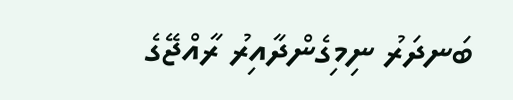ބަނދަރު ނިމިގެންދާއިރު ރާއްޖޭގެ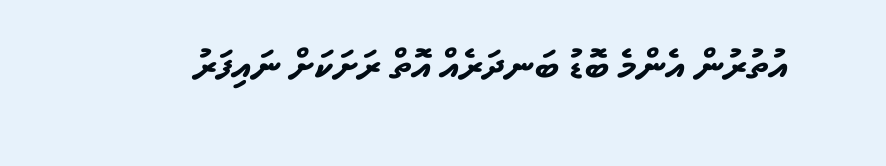އުތުރުން އެންމެ ބޮޑު ބަނދަރެއް އޮތް ރަށަކަށް ނައިފަރު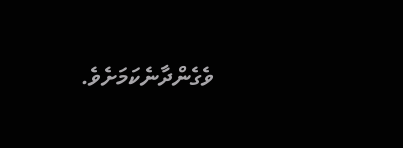ވެގެންދާނެކަމަށެވެ.